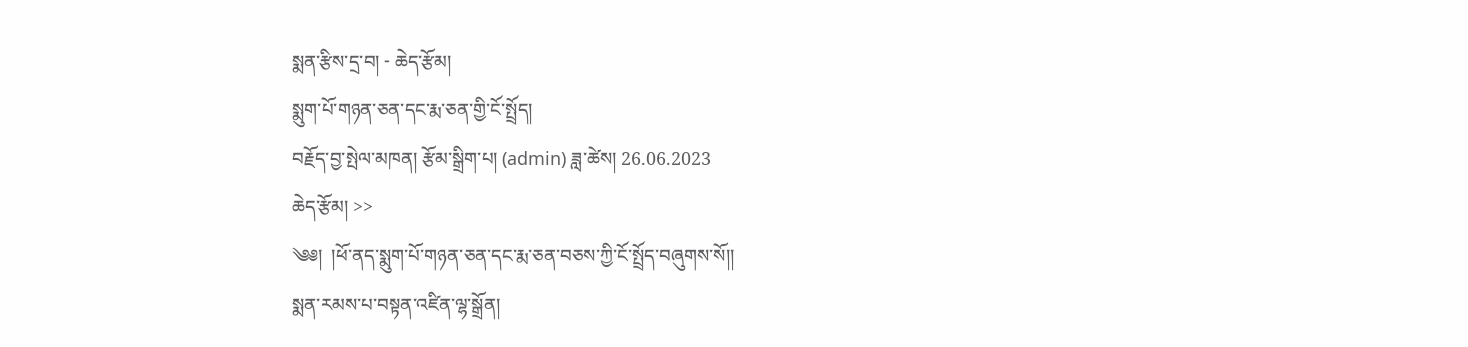སྨན་རྩིས་དྲ་བ། - ཆེད་རྩོམ།
སྨུག་པོ་གཉན་ཅན་དང་རྨ་ཅན་གྱི་ངོ་སྤྲོད།
བརྗོད་བྱ་སྤེལ་མཁན། རྩོམ་སྒྲིག་པ། (admin) ཟླ་ཚེས། 26.06.2023
ཆེད་རྩོམ། >>
༄༅།  །ཕོ་ནད་སྨུག་པོ་གཉན་ཅན་དང་རྨ་ཅན་བཅས་ཀྱི་ངོ་སྤྲོད་བཞུགས་སོ།།
སྨན་རམས་པ་བསྟན་འཛིན་ལྷ་སྒྲོན།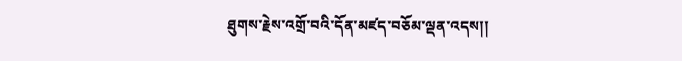ཐུགས་རྗེས་འགྲོ་བའི་དོན་མཛད་བཅོམ་ལྡན་འདས།།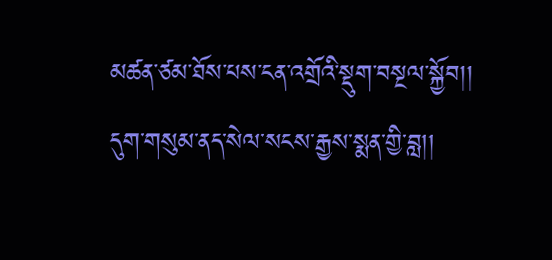མཚན་ཙམ་ཐོས་པས་ངན་འགྲོའི་སྡུག་བསྔལ་སྐྱོབ།།
དུག་གསུམ་ནད་སེལ་སངས་རྒྱས་སྨན་གྱི་བླ།།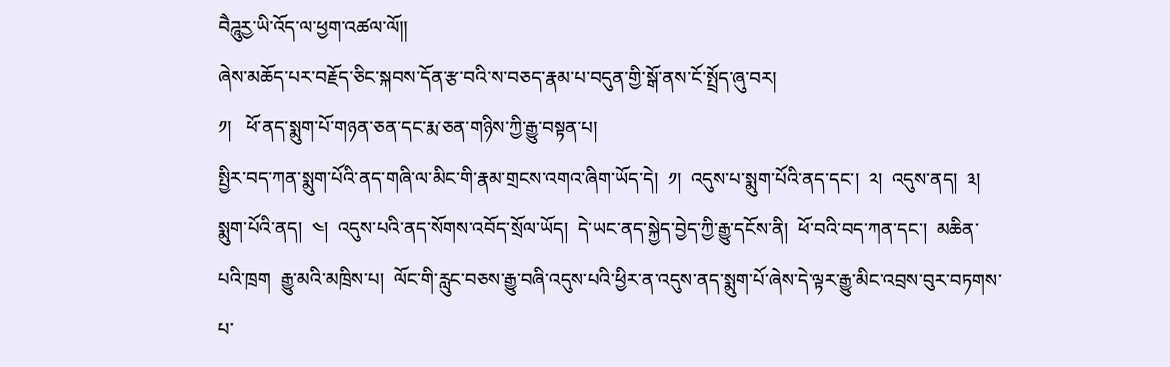བཻཌཱུརྱ་ཡི་འོད་ལ་ཕྱག་འཚལ་ལོ།།
ཞེས་མཆོད་པར་བརྗོད་ཅིང་སྐབས་དོན་རྩ་བའི་ས་བཅད་རྣམ་པ་བདུན་གྱི་སྒོ་ནས་ངོ་སྤྲོད་ཞུ་བར།
༡།   ཕོ་ནད་སྨུག་པོ་གཉན་ཅན་དང་རྨ་ཅན་གཉིས་ཀྱི་རྒྱུ་བསྟན་པ།
སྤྱིར་བད་ཀན་སྨུག་པོའི་ནད་གཞི་ལ་མིང་གི་རྣམ་གྲངས་འགའ་ཞིག་ཡོད་དེ།  ༡།  འདུས་པ་སྨུག་པོའི་ནད་དང་།  ༢།  འདུས་ནད།  ༣།  སྨུག་པོའི་ནད།  ༤།  འདུས་པའི་ནད་སོགས་འབོད་སྲོལ་ཡོད།  དེ་ཡང་ནད་སྐྱེད་བྱེད་ཀྱི་རྒྱུ་དངོས་ནི།  ཕོ་བའི་བད་ཀན་དང་།  མཆིན་པའི་ཁྲག  རྒྱུ་མའི་མཁྲིས་པ།  ལོང་གི་རླུང་བཅས་རྒྱུ་བཞི་འདུས་པའི་ཕྱིར་ན་འདུས་ནད་སྨུག་པོ་ཞེས་དེ་ལྟར་རྒྱུ་མིང་འབྲས་བུར་བཏགས་པ་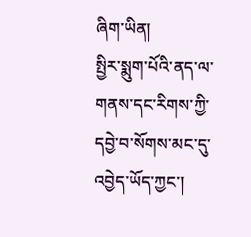ཞིག་ཡིན།
སྤྱིར་སྨུག་པོའི་ནད་ལ་གནས་དང་རིགས་ཀྱི་དབྱེ་བ་སོགས་མང་དུ་འབྱེད་ཡོད་ཀྱང་།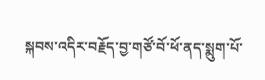སྐབས་འདིར་བརྗོད་བྱ་གཙོ་བོ་ཕོ་ནད་སྨུག་པོ་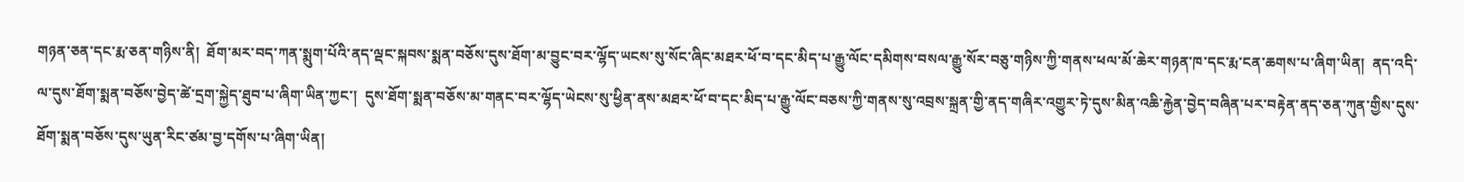གཉན་ཅན་དང་རྨ་ཅན་གཉིས་ནི།  ཐོག་མར་བད་ཀན་སྨུག་པོའི་ནད་ལྡང་སྐབས་སྨན་བཅོས་དུས་ཐོག་མ་བྱུང་བར་ལྷོད་ཡངས་སུ་སོང་ཞིང་མཐར་ཕོ་བ་དང་མིད་པ་རྒྱུ་ལོང་དམིགས་བསལ་རྒྱུ་སོར་བཅུ་གཉིས་ཀྱི་གནས་ཕལ་མོ་ཆེར་གཉན་ཁ་དང་རྨ་ངན་ཆགས་པ་ཞིག་ཡིན།  ནད་འདི་ལ་དུས་ཐོག་སྨན་བཅོས་བྱེད་ཚེ་དྲག་སྐྱེད་ཐུབ་པ་ཞིག་ཡིན་ཀྱང་།  དུས་ཐོག་སྨན་བཅོས་མ་གནང་བར་ལྷོད་ཡེངས་སུ་ཕྱིན་ནས་མཐར་ཕོ་བ་དང་མིད་པ་རྒྱུ་ལོང་བཅས་ཀྱི་གནས་སུ་འབྲས་སྐྲན་གྱི་ནད་གཞིར་འགྱུར་ཏེ་དུས་མིན་འཆི་རྐྱེན་བྱེད་བཞིན་པར་བརྟེན་ནད་ཅན་ཀུན་གྱིས་དུས་ཐོག་སྨན་བཅོས་དུས་ཡུན་རིང་ཙམ་བྱ་དགོས་པ་ཞིག་ཡིན།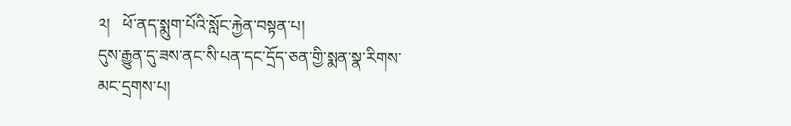༢།   ཕོ་ནད་སྨུག་པོའི་སློང་རྐྱེན་བསྟན་པ།
དུས་རྒྱུན་དུ་ཟས་ནང་སི་པན་དང་དྲོད་ཅན་གྱི་སྨན་སྣ་རིགས་མང་དྲགས་པ།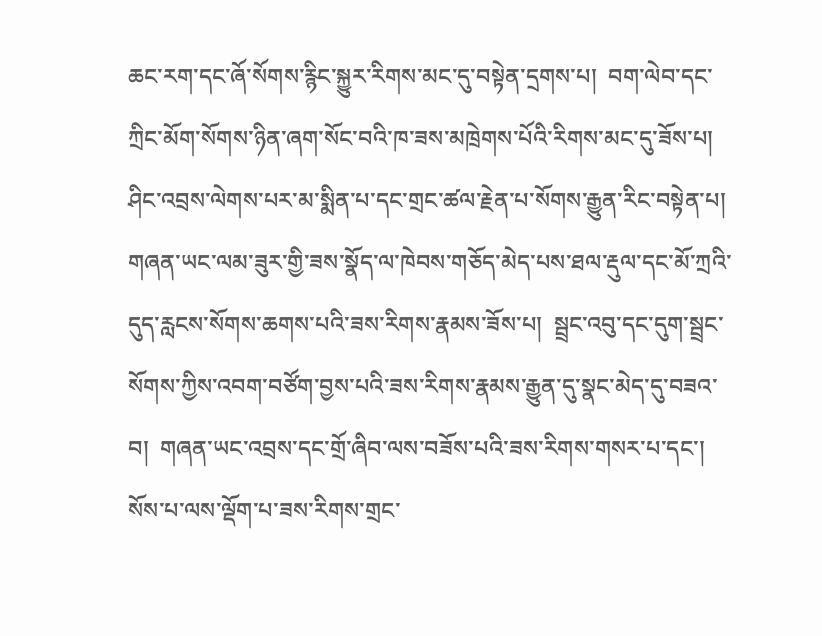ཆང་རག་དང་ཞོ་སོགས་རྙིང་སྐྱུར་རིགས་མང་དུ་བསྟེན་དྲགས་པ།  བག་ལེབ་དང་ཀྲིང་མོག་སོགས་ཉིན་ཞག་སོང་བའི་ཁ་ཟས་མཁྲེགས་པོའི་རིགས་མང་དུ་ཟོས་པ།  ཤིང་འབྲས་ལེགས་པར་མ་སྨིན་པ་དང་གྲང་ཚལ་རྗེན་པ་སོགས་རྒྱུན་རིང་བསྟེན་པ།  གཞན་ཡང་ལམ་ཟུར་གྱི་ཟས་སྣོད་ལ་ཁེབས་གཅོད་མེད་པས་ཐལ་རྡུལ་དང་མོ་ཀྲའི་དུད་རླངས་སོགས་ཆགས་པའི་ཟས་རིགས་རྣམས་ཟོས་པ།  སྦྲང་འབུ་དང་དུག་སྦྲང་སོགས་ཀྱིས་འབག་བཙོག་བྱས་པའི་ཟས་རིགས་རྣམས་རྒྱུན་དུ་སྣང་མེད་དུ་བཟའ་བ།  གཞན་ཡང་འབྲས་དང་གྲོ་ཞིབ་ལས་བཟོས་པའི་ཟས་རིགས་གསར་པ་དང་།  སོས་པ་ལས་ལྡོག་པ་ཟས་རིགས་གྲང་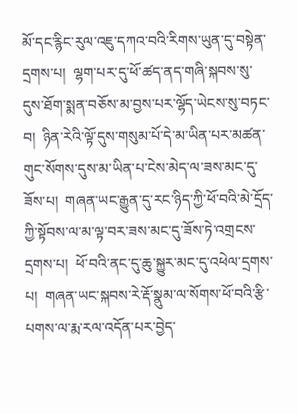མོ་དང་རྙིང་རུལ་འཇུ་དཀའ་བའི་རིགས་ཡུན་དུ་བསྟེན་དྲགས་པ།  ལྷག་པར་དུ་ཕོ་ཚད་ནད་གཞི་སྐབས་སུ་དུས་ཐོག་སྨན་བཅོས་མ་བྱས་པར་ལྷོད་ཡེངས་སུ་བཏང་བ།  ཉིན་རེའི་ལྟོ་དུས་གསུམ་པོ་དེ་མ་ཡིན་པར་མཚན་གུང་སོགས་དུས་མ་ཡིན་པ་ངེས་མེད་ལ་ཟས་མང་དུ་ཟོས་པ།  གཞན་ཡང་རྒྱུན་དུ་རང་ཉིད་ཀྱི་ཕོ་བའི་མེ་དྲོད་ཀྱི་སྟོབས་ལ་མ་ལྟ་བར་ཟས་མང་དུ་ཟོས་ཏེ་འགྲངས་དྲགས་པ།  ཕོ་བའི་ནང་དུ་ཆུ་སྐྱུར་མང་དུ་འཕེལ་དྲགས་པ།  གཞན་ཡང་སྐབས་རེ་རྡོ་སྣུམ་ལ་སོགས་ཕོ་བའི་རྩི་པགས་ལ་རྨ་རལ་འདོན་པར་བྱེད་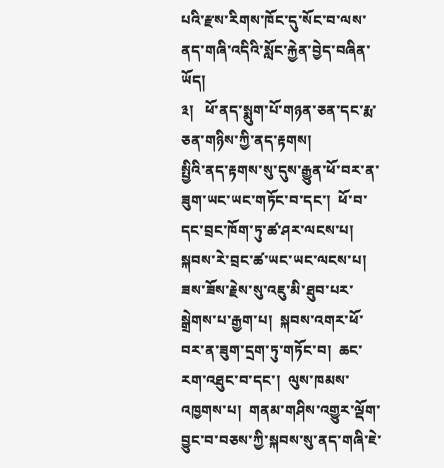པའི་རྫས་རིགས་ཁོང་དུ་སོང་བ་ལས་ནད་གཞི་འདིའི་སློང་རྐྱེན་བྱེད་བཞིན་ཡོད།
༣།   ཕོ་ནད་སྨུག་པོ་གཉན་ཅན་དང་རྨ་ཅན་གཉིས་ཀྱི་ནད་རྟགས།
སྤྱིའི་ནད་རྟགས་སུ་དུས་རྒྱུན་ཕོ་བར་ན་ཟུག་ཡང་ཡང་གཏོང་བ་དང་།  ཕོ་བ་དང་བྲང་ཁོག་ཏུ་ཚ་ཤར་ལངས་པ།  སྐབས་རེ་བྲང་ཚ་ཡང་ཡང་ལངས་པ།  ཟས་ཟོས་རྗེས་སུ་འཇུ་མི་ཐུབ་པར་སྒྲེགས་པ་རྒྱག་པ།  སྐབས་འགར་ཕོ་བར་ན་ཟུག་དྲག་ཏུ་གཏོང་བ།  ཆང་རག་འཐུང་བ་དང་།  ལུས་ཁམས་འཁྱགས་པ།  གནམ་གཤིས་འགྱུར་ལྡོག་བྱུང་བ་བཅས་ཀྱི་སྐབས་སུ་ནད་གཞི་ཇེ་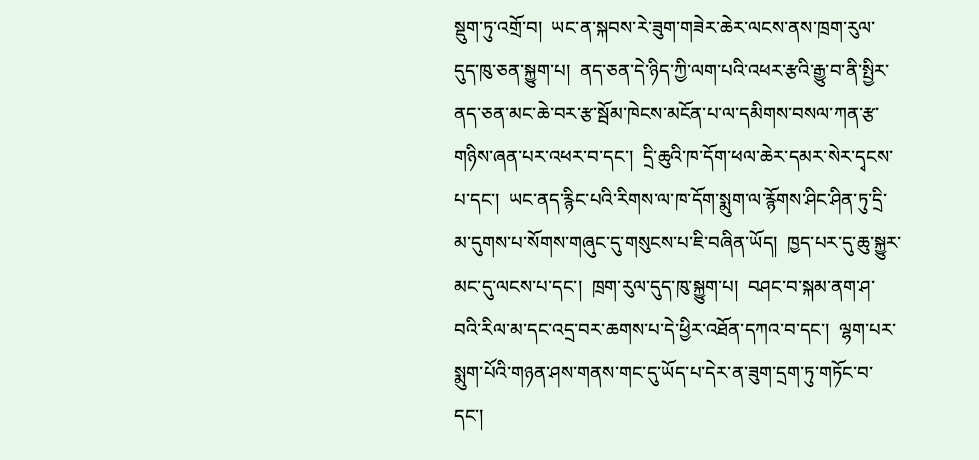སྡུག་ཏུ་འགྲོ་བ།  ཡང་ན་སྐབས་རེ་ཟུག་གཟེར་ཆེར་ལངས་ནས་ཁྲག་རུལ་དུད་ཁུ་ཅན་སྐྱུག་པ།  ནད་ཅན་དེ་ཉིད་ཀྱི་ལག་པའི་འཕར་རྩའི་རྒྱུ་བ་ནི་སྤྱིར་ནད་ཅན་མང་ཆེ་བར་རྩ་སྦོམ་ཁེངས་མངོན་པ་ལ་དམིགས་བསལ་ཀན་རྩ་གཉིས་ཞན་པར་འཕར་བ་དང་།  དྲི་ཆུའི་ཁ་དོག་ཕལ་ཆེར་དམར་སེར་དྭངས་པ་དང་།  ཡང་ནད་རྙིང་པའི་རིགས་ལ་ཁ་དོག་སྨུག་ལ་རྙོགས་ཤིང་ཤིན་ཏུ་དྲི་མ་དུགས་པ་སོགས་གཞུང་དུ་གསུངས་པ་ཇི་བཞིན་ཡོད།  ཁྱད་པར་དུ་ཆུ་སྐྱུར་མང་དུ་ལངས་པ་དང་།  ཁྲག་རུལ་དུད་ཁུ་སྐྱུག་པ།  བཤང་བ་སྐམ་ནག་ཤ་བའི་རིལ་མ་དང་འདྲ་བར་ཆགས་པ་དེ་ཕྱིར་འཐོན་དཀའ་བ་དང་།  ལྷག་པར་སྨུག་པོའི་གཉན་ཤས་གནས་གང་དུ་ཡོད་པ་དེར་ན་ཟུག་དྲག་ཏུ་གཏོང་བ་དང་།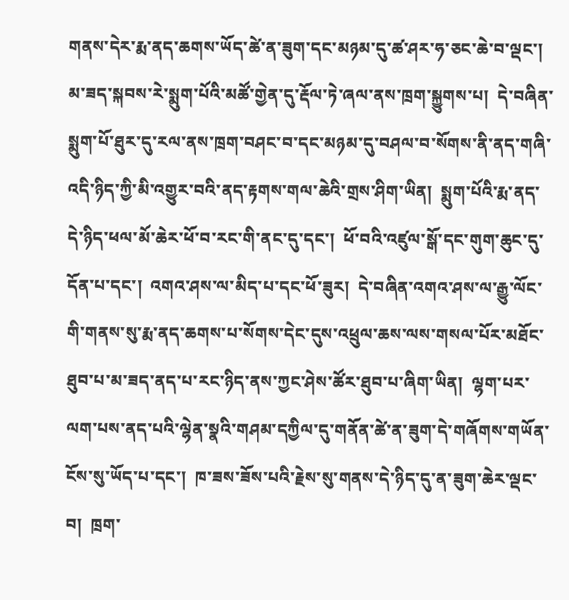གནས་དེར་རྨ་ནད་ཆགས་ཡོད་ཚེ་ན་ཟུག་དང་མཉམ་དུ་ཚ་ཤར་ཧ་ཅང་ཆེ་བ་ལྡང་།  མ་ཟད་སྐབས་རེ་སྨུག་པོའི་མཚོ་གྱེན་དུ་རྡོལ་ཏེ་ཞལ་ནས་ཁྲག་སྐྱུགས་པ།  དེ་བཞིན་སྨུག་པོ་ཐུར་དུ་རལ་ནས་ཁྲག་བཤང་བ་དང་མཉམ་དུ་བཤལ་བ་སོགས་ནི་ནད་གཞི་འདི་ཉིད་ཀྱི་མི་འགྱུར་བའི་ནད་རྟགས་གལ་ཆེའི་གྲས་ཤིག་ཡིན།  སྨུག་པོའི་རྨ་ནད་དེ་ཉིད་ཕལ་མོ་ཆེར་ཕོ་བ་རང་གི་ནང་དུ་དང་།  ཕོ་བའི་འཛུལ་སྒོ་དང་གུག་ཆུང་དུ་དོན་པ་དང་།  འགའ་ཤས་ལ་མིད་པ་དང་ཕོ་ཟུར།  དེ་བཞིན་འགའ་ཤས་ལ་རྒྱུ་ལོང་གི་གནས་སུ་རྨ་ནད་ཆགས་པ་སོགས་དེང་དུས་འཕྲུལ་ཆས་ལས་གསལ་པོར་མཐོང་ཐུབ་པ་མ་ཟད་ནད་པ་རང་ཉིད་ནས་ཀྱང་ཤེས་ཚོར་ཐུབ་པ་ཞིག་ཡིན།  ལྷག་པར་ལག་པས་ནད་པའི་ལྷེན་སྣའི་གཤམ་དཀྱིལ་དུ་གནོན་ཚེ་ན་ཟུག་དེ་གཞོགས་གཡོན་ངོས་སུ་ཡོད་པ་དང་།  ཁ་ཟས་ཟོས་པའི་རྗེས་སུ་གནས་དེ་ཉིད་དུ་ན་ཟུག་ཆེར་ལྡང་བ།  ཁྲག་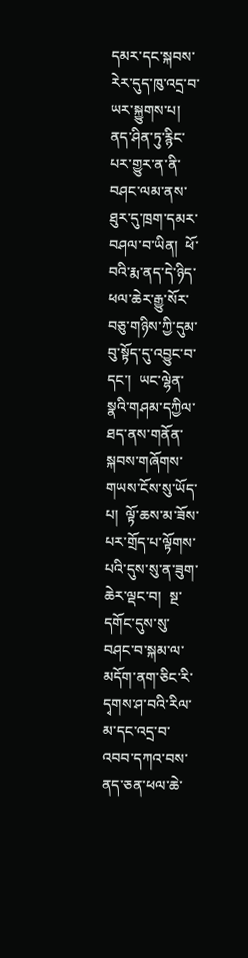དམར་དང་སྐབས་རེར་དུད་ཁུ་འདྲ་བ་ཡར་སྐྱུགས་པ།  ནད་ཤིན་ཏུ་རྙིང་པར་གྱུར་ན་ནི་བཤང་ལམ་ནས་ཐུར་དུ་ཁྲག་དམར་བཤལ་བ་ཡིན།  ཕོ་བའི་རྨ་ནད་དེ་ཉིད་ཕལ་ཆེར་རྒྱུ་སོར་བཅུ་གཉིས་ཀྱི་དུམ་བུ་སྟོད་དུ་འབྱུང་བ་དང་།  ཡང་ལྷེན་སྣའི་གཤམ་དཀྱིལ་ཐད་ནས་གནོན་སྐབས་གཞོགས་གཡས་ངོས་སུ་ཡོད་པ།  ལྟོ་ཆས་མ་ཟོས་པར་གྲོད་པ་ལྟོགས་པའི་དུས་སུ་ན་ཟུག་ཆེར་ལྡང་བ།  སྔ་དགོང་དུས་སུ་བཤང་བ་སྐམ་ལ་མདོག་ནག་ཅིང་རི་དྭགས་ཤ་བའི་རིལ་མ་དང་འདྲ་བ་འབབ་དཀའ་བས་ནད་ཅན་ཕལ་ཆེ་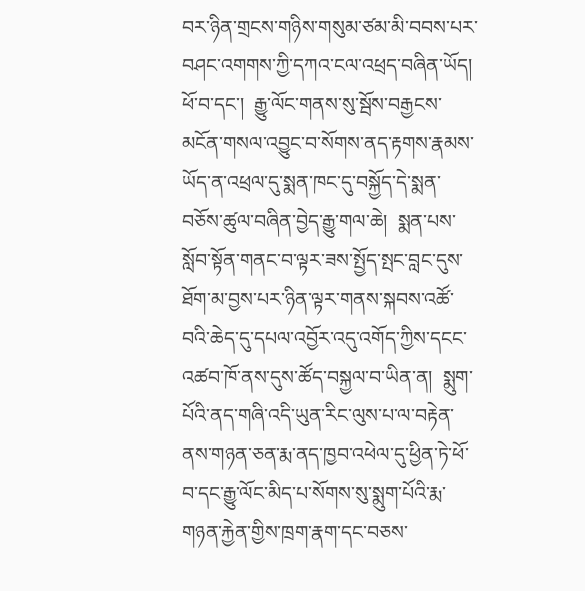བར་ཉིན་གྲངས་གཉིས་གསུམ་ཙམ་མི་བབས་པར་བཤང་འགགས་ཀྱི་དཀའ་ངལ་འཕྲད་བཞིན་ཡོད།  ཕོ་བ་དང་།  རྒྱུ་ལོང་གནས་སུ་སྦོས་བརྒྱངས་མངོན་གསལ་འབྱུང་བ་སོགས་ནད་རྟགས་རྣམས་ཡོད་ན་འཕྲལ་དུ་སྨན་ཁང་དུ་བསྐྱོད་དེ་སྨན་བཅོས་ཚུལ་བཞིན་བྱེད་རྒྱུ་གལ་ཆེ།  སྨན་པས་སློབ་སྟོན་གནང་བ་ལྟར་ཟས་སྤྱོད་སྤང་བླང་དུས་ཐོག་མ་བྱས་པར་ཉིན་ལྟར་གནས་སྐབས་འཚོ་བའི་ཆེད་དུ་དཔལ་འབྱོར་འདུ་འགོད་ཀྱིས་དངང་འཚབ་ཁོ་ནས་དུས་ཚོད་བསྐྱལ་བ་ཡིན་ན།  སྨུག་པོའི་ནད་གཞི་འདི་ཡུན་རིང་ལུས་པ་ལ་བརྟེན་ནས་གཉན་ཅན་རྨ་ནད་ཁྱབ་འཕེལ་དུ་ཕྱིན་ཏེ་ཕོ་བ་དང་རྒྱུ་ལོང་མིད་པ་སོགས་སུ་སྨུག་པོའི་རྨ་གཉན་རྐྱེན་གྱིས་ཁྲག་རྣག་དང་བཅས་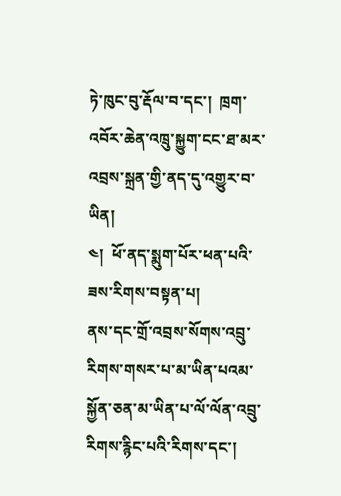ཏེ་ཁུང་བུ་རྡོལ་བ་དང་།  ཁྲག་འབོར་ཆེན་འཁྲུ་སྐྱུག་ངང་ཐ་མར་འབྲས་སྐྲན་གྱི་ནད་དུ་འགྱུར་བ་ཡིན།
༤།  ཕོ་ནད་སྨུག་པོར་ཕན་པའི་ཟས་རིགས་བསྟན་པ།
ནས་དང་གྲོ་འབྲས་སོགས་འབྲུ་རིགས་གསར་པ་མ་ཡིན་པའམ་སྐྱོན་ཅན་མ་ཡིན་པ་ལོ་ལོན་འབྲུ་རིགས་རྙིང་པའི་རིགས་དང་།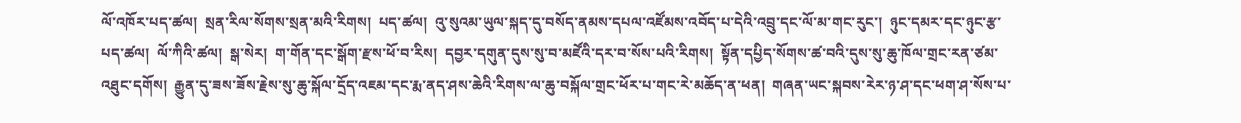ལོ་འཁོར་པད་ཚལ།  སྲན་རིལ་སོགས་སྲན་མའི་རིགས།  པད་ཚལ།  འུ་སུའམ་ཡུལ་སྐད་དུ་བསོད་ནམས་དཔལ་འཛོམས་འབོད་པ་དེའི་འབྲུ་དང་ལོ་མ་གང་རུང་།  ཉུང་དམར་དང་ཉུང་རྩ་པད་ཚལ།  ལོ་ཀིའི་ཚལ།  སྒ་སེར།  ག་གོན་དང་སྒོག་རྫས་ཕོ་བ་རིས།  དབྱར་དགུན་དུས་སུ་བ་མཛོའི་དར་བ་སོས་པའི་རིགས།  སྟོན་དཔྱིད་སོགས་ཚ་བའི་དུས་སུ་ཆུ་ཁོལ་གྲང་རན་ཙམ་འཐུང་དགོས།  རྒྱུན་དུ་ཟས་ཟོས་རྗེས་སུ་ཆུ་སྐོལ་དྲོད་འཇམ་དང་རྨ་ནད་ཤས་ཆེའི་རིགས་ལ་ཆུ་བསྐོལ་གྲང་ཕོར་པ་གང་རེ་མཆོད་ན་ཕན།  གཞན་ཡང་སྐབས་རེར་ཉ་ཤ་དང་ཕག་ཤ་སོས་པ་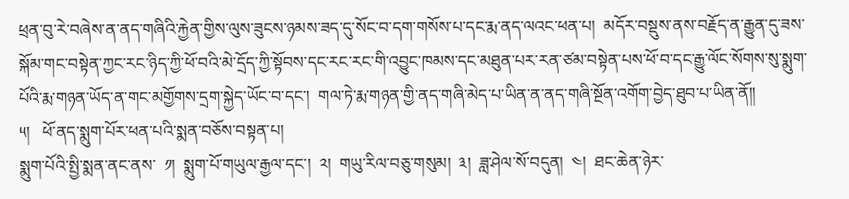ཕྲན་བུ་རེ་བཞེས་ན་ནད་གཞིའི་རྐྱེན་གྱིས་ལུས་ཟུངས་ཉམས་ཟད་དུ་སོང་བ་དག་གསོས་པ་དང་རྨ་ནད་ལའང་ཕན་པ།  མདོར་བསྡུས་ནས་བརྗོད་ན་རྒྱུན་དུ་ཟས་སྐོམ་གང་བསྟེན་ཀྱང་རང་ཉིད་ཀྱི་ཕོ་བའི་མེ་དྲོད་ཀྱི་སྟོབས་དང་རང་རང་གི་འབྱུང་ཁམས་དང་མཐུན་པར་རན་ཙམ་བསྟེན་པས་ཕོ་བ་དང་རྒྱུ་ལོང་སོགས་སུ་སྨུག་པོའི་རྨ་གཉན་ཡོད་ན་གང་མགྱོགས་དྲག་སྐྱེད་ཡོང་བ་དང་།  གལ་ཏེ་རྨ་གཉན་གྱི་ནད་གཞི་མེད་པ་ཡིན་ན་ནད་གཞི་སྔོན་འགོག་བྱེད་ཐུབ་པ་ཡིན་ནོ།།
༥།   ཕོ་ནད་སྨུག་པོར་ཕན་པའི་སྨན་བཅོས་བསྟན་པ།
སྨུག་པོའི་སྤྱི་སྨན་ནང་ནས་  ༡།  སྨུག་པོ་གཡུལ་རྒྱལ་དང་།  ༢།  གཡུ་རིལ་བཅུ་གསུམ།  ༣།  ཟླ་ཤེལ་སོ་བདུན།  ༤།  ཐང་ཆེན་ཉེར་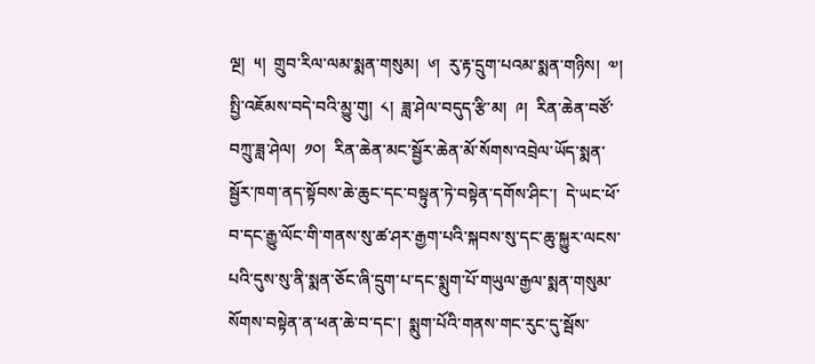ལྔ།  ༥།  གྲུབ་རིལ་ལམ་སྨན་གསུམ།  ༦།  རུ་རྟ་དྲུག་པའམ་སྨན་གཉིས།  ༧།  སྤྱི་འཇོམས་བདེ་བའི་མྱུ་གུ།  ༨།  ཟླ་ཤེལ་བདུད་རྩི་མ།  ༩།  རིན་ཆེན་བཙོ་བཀྲུ་ཟླ་ཤེལ།  ༡༠།  རིན་ཆེན་མང་སྦྱོར་ཆེན་མོ་སོགས་འབྲེལ་ཡོད་སྨན་སྦྱོར་ཁག་ནད་སྟོབས་ཆེ་ཆུང་དང་བསྟུན་ཏེ་བསྟེན་དགོས་ཤིང་།  དེ་ཡང་ཕོ་བ་དང་རྒྱུ་ལོང་གི་གནས་སུ་ཚ་ཤར་རྒྱག་པའི་སྐབས་སུ་དང་ཆུ་སྐྱུར་ལངས་པའི་དུས་སུ་ནི་སྨན་ཅོང་ཞི་དྲུག་པ་དང་སྨུག་པོ་གཡུལ་རྒྱལ་སྨན་གསུམ་སོགས་བསྟེན་ན་ཕན་ཆེ་བ་དང་།  སྨུག་པོའི་གནས་གང་རུང་དུ་སྦོས་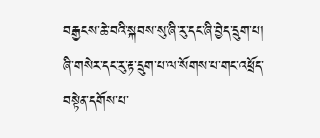བརྒྱངས་ཆེ་བའི་སྐབས་སུ་ཞི་རུ་དང་ཞི་བྱེད་དྲུག་པ།  ཞི་གསེར་དང་རུ་རྟ་དྲུག་པ་ལ་སོགས་པ་གང་འཕྲོད་བསྟེན་དགོས་པ་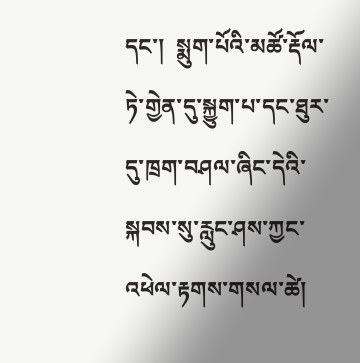དང་།  སྨུག་པོའི་མཚོ་རྡོལ་ཏེ་གྱེན་དུ་སྐྱུག་པ་དང་ཐུར་དུ་ཁྲག་བཤལ་ཞིང་དེའི་སྐབས་སུ་རླུང་ཤས་ཀྱང་འཕེལ་རྟགས་གསལ་ཚེ།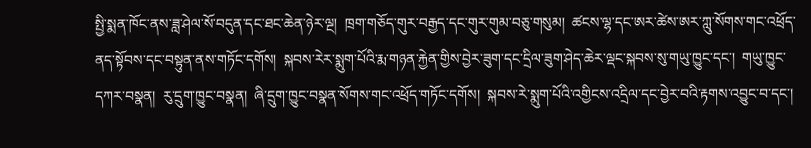སྤྱི་སྨན་ཁོང་ནས་ཟླ་ཤེལ་སོ་བདུན་དང་ཐང་ཆེན་ཉེར་ལྔ།  ཁྲག་གཅོད་གུར་བརྒྱད་དང་གུར་གུམ་བཅུ་གསུམ།  ཚངས་ལྷ་དང་ཨར་ཚེས་ཨར་ཀླུ་སོགས་གང་འཕྲོད་ནད་སྟོབས་དང་བསྟུན་ནས་གཏོང་དགོས།  སྐབས་རེར་སྨུག་པོའི་རྨ་གཉན་རྐྱེན་གྱིས་བྱེར་ཟུག་དང་དྲིལ་ཟུག་ཤེད་ཆེར་ལྡང་སྐབས་སུ་གཡུ་ཁྱུང་དང་།  གཡུ་ཁྱུང་དཀར་བསྣན།  རུ་དྲུག་ཁྱུང་བསྣན།  ཞི་དྲུག་ཁྱུང་བསྣན་སོགས་གང་འཕྲོད་གཏོང་དགོས།  སྐབས་རེ་སྨུག་པོའི་འགྱིངས་འདྲིལ་དང་བྱེར་བའི་རྟགས་འབྱུང་བ་དང་།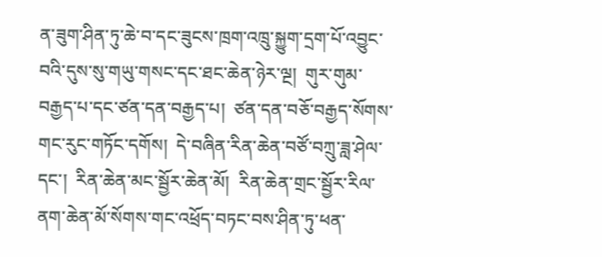ན་ཟུག་ཤིན་ཏུ་ཆེ་བ་དང་ཟུངས་ཁྲག་འཁྲུ་སྐྱུག་དྲག་པོ་འབྱུང་བའི་དུས་སུ་གཡུ་གསང་དང་ཐང་ཆེན་ཉེར་ལྔ།  གུར་གུམ་བརྒྱད་པ་དང་ཙན་དན་བརྒྱད་པ།  ཙན་དན་བཅོ་བརྒྱད་སོགས་གང་རུང་གཏོང་དགོས།  དེ་བཞིན་རིན་ཆེན་བཙོ་བཀྲུ་ཟླ་ཤེལ་དང་།  རིན་ཆེན་མང་སྦྱོར་ཆེན་མོ།  རིན་ཆེན་གྲང་སྦྱོར་རིལ་ནག་ཆེན་མོ་སོགས་གང་འཕྲོད་བཏང་བས་ཤིན་ཏུ་ཕན་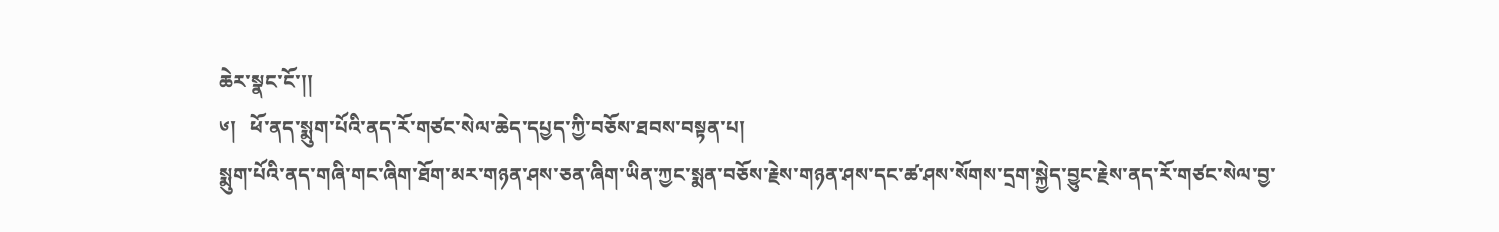ཆེར་སྣང་ངོ་།།
༦།   ཕོ་ནད་སྨུག་པོའི་ནད་རོ་གཙང་སེལ་ཆེད་དཔྱད་ཀྱི་བཅོས་ཐབས་བསྟན་པ།
སྨུག་པོའི་ནད་གཞི་གང་ཞིག་ཐོག་མར་གཉན་ཤས་ཅན་ཞིག་ཡིན་ཀྱང་སྨན་བཅོས་རྗེས་གཉན་ཤས་དང་ཚ་ཤས་སོགས་དྲག་སྐྱེད་བྱུང་རྗེས་ནད་རོ་གཙང་སེལ་བྱ་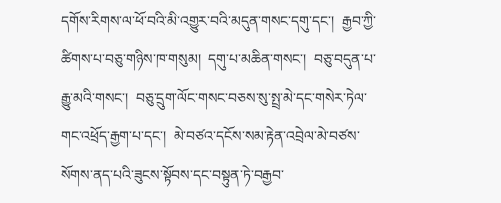དགོས་རིགས་ལ་ཕོ་བའི་མི་འགྱུར་བའི་མདུན་གསང་དགུ་དང་།  རྒྱབ་ཀྱི་ཚིགས་པ་བཅུ་གཉིས་ཁ་གསུམ།  དགུ་པ་མཆིན་གསང་།  བཅུ་བདུན་པ་རྒྱུ་མའི་གསང་།  བཅུ་དྲུག་ལོང་གསང་བཅས་སུ་སྤྲ་མེ་དང་གསེར་ཏེལ་གང་འཕྲོད་རྒྱག་པ་དང་།  མེ་བཙའ་དངོས་སམ་རྟེན་འབྲེལ་མེ་བཙས་སོགས་ནད་པའི་ཟུངས་སྟོབས་དང་བསྟུན་ཏེ་བརྒྱབ་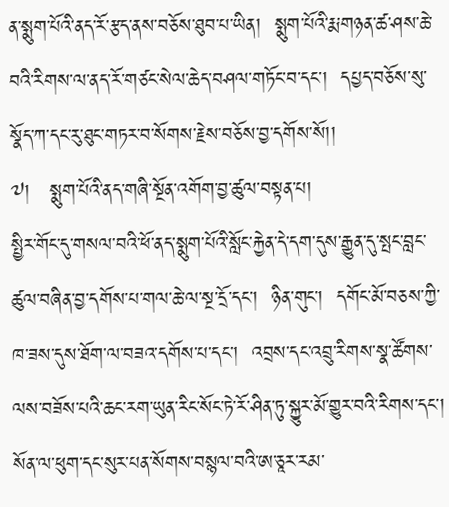ན་སྨུག་པོའི་ནད་རོ་རྩད་ནས་བཅོས་ཐུབ་པ་ཡིན།  སྨུག་པོའི་རྨ་གཉན་ཚ་ཤས་ཆེ་བའི་རིགས་ལ་ནད་རོ་གཙང་སེལ་ཆེད་བཤལ་གཏོང་བ་དང་།  དཔྱད་བཅོས་སུ་སྣོད་ཀ་དང་རུ་ཐུང་གཏར་བ་སོགས་རྗེས་བཅོས་བྱ་དགོས་སོ།།
༧།   སྨུག་པོའི་ནད་གཞི་སྔོན་འགོག་བྱ་ཚུལ་བསྟན་པ།
སྤྱིར་གོང་དུ་གསལ་བའི་ཕོ་ནད་སྨུག་པོའི་སློང་རྐྱེན་དེ་དག་དུས་རྒྱུན་དུ་སྤང་བླང་ཚུལ་བཞིན་བྱ་དགོས་པ་གལ་ཆེ་ལ་སྔ་དྲོ་དང་།  ཉིན་གུང་།  དགོང་མོ་བཅས་ཀྱི་ཁ་ཟས་དུས་ཐོག་ལ་བཟའ་དགོས་པ་དང་།  འབྲས་དང་འབྲུ་རིགས་སྣ་ཚོགས་ལས་བཟོས་པའི་ཆང་རག་ཡུན་རིང་སོང་ཏེ་རོ་ཤིན་ཏུ་སྐྱུར་མོ་གྱུར་བའི་རིགས་དང་།  སོན་ལ་ཕུག་དང་སུར་པན་སོགས་བསྙལ་བའི་ཨ་ཅཱར་རམ་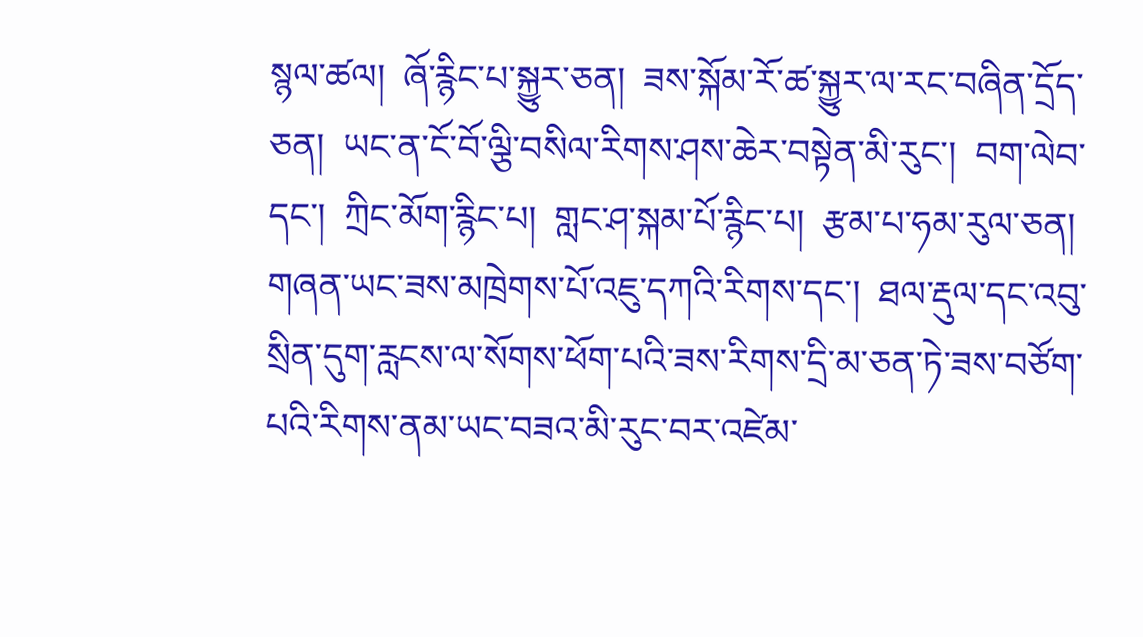སྙལ་ཚལ།  ཞོ་རྙིང་པ་སྐྱུར་ཅན།  ཟས་སྐོམ་རོ་ཚ་སྐྱུར་ལ་རང་བཞིན་དྲོད་ཅན།  ཡང་ན་ངོ་བོ་ལྕི་བསིལ་རིགས་ཤས་ཆེར་བསྟེན་མི་རུང་།  བག་ལེབ་དང་།  ཀྲིང་མོག་རྙིང་པ།  གླང་ཤ་སྐམ་པོ་རྙིང་པ།  རྩམ་པ་ཧམ་རུལ་ཅན།  གཞན་ཡང་ཟས་མཁྲེགས་པོ་འཇུ་དཀའི་རིགས་དང་།  ཐལ་རྡུལ་དང་འབུ་སྲིན་དུག་རླངས་ལ་སོགས་ཕོག་པའི་ཟས་རིགས་དྲི་མ་ཅན་ཏེ་ཟས་བཙོག་པའི་རིགས་ནམ་ཡང་བཟའ་མི་རུང་བར་འཛེམ་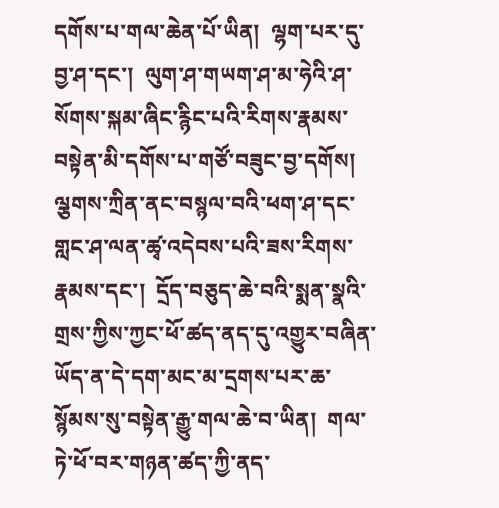དགོས་པ་གལ་ཆེན་པོ་ཡིན།  ལྷག་པར་དུ་བྱ་ཤ་དང་།  ལུག་ཤ་གཡག་ཤ་མ་ཧེའི་ཤ་སོགས་སྐམ་ཞིང་རྙིང་པའི་རིགས་རྣམས་བསྟེན་མི་དགོས་པ་གཙོ་བཟུང་བྱ་དགོས།  ལྕགས་ཀྲིན་ནང་བསྙལ་བའི་ཕག་ཤ་དང་གླང་ཤ་ལན་ཚྭ་འདེབས་པའི་ཟས་རིགས་རྣམས་དང་།  དྲོད་བཅུད་ཆེ་བའི་སྨན་སྣའི་གྲས་ཀྱིས་ཀྱང་ཕོ་ཚད་ནད་དུ་འགྱུར་བཞིན་ཡོད་ན་དེ་དག་མང་མ་དྲགས་པར་ཆ་སྙོམས་སུ་བསྟེན་རྒྱུ་གལ་ཆེ་བ་ཡིན།  གལ་ཏེ་ཕོ་བར་གཉན་ཚད་ཀྱི་ནད་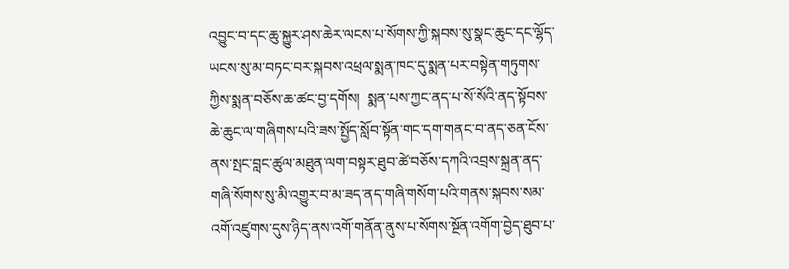འབྱུང་བ་དང་ཆུ་སྐྱུར་ཤས་ཆེར་ལངས་པ་སོགས་ཀྱི་སྐབས་སུ་སྣང་ཆུང་དང་ལྷོད་ཡངས་སུ་མ་བཏང་བར་སྐབས་འཕྲལ་སྨན་ཁང་དུ་སྨན་པར་བསྟེན་གཏུགས་ཀྱིས་སྨན་བཅོས་ཆ་ཚང་བྱ་དགོས།  སྨན་པས་ཀྱང་ནད་པ་སོ་སོའི་ནད་སྟོབས་ཆེ་ཆུང་ལ་གཞིགས་པའི་ཟས་སྤྱོད་སློབ་སྟོན་གང་དག་གནང་བ་ནད་ཅན་ངོས་ནས་སྤང་བླང་ཚུལ་མཐུན་ལག་བསྟར་ཐུབ་ཚེ་བཅོས་དཀའི་འབྲས་སྐྲན་ནད་གཞི་སོགས་སུ་མི་འགྱུར་བ་མ་ཟད་ནད་གཞི་གསོག་པའི་གནས་སྐབས་སམ་འགོ་འཛུགས་དུས་ཉིད་ནས་འགོ་གནོན་ནུས་པ་སོགས་སྔོན་འགོག་བྱེད་ཐུབ་པ་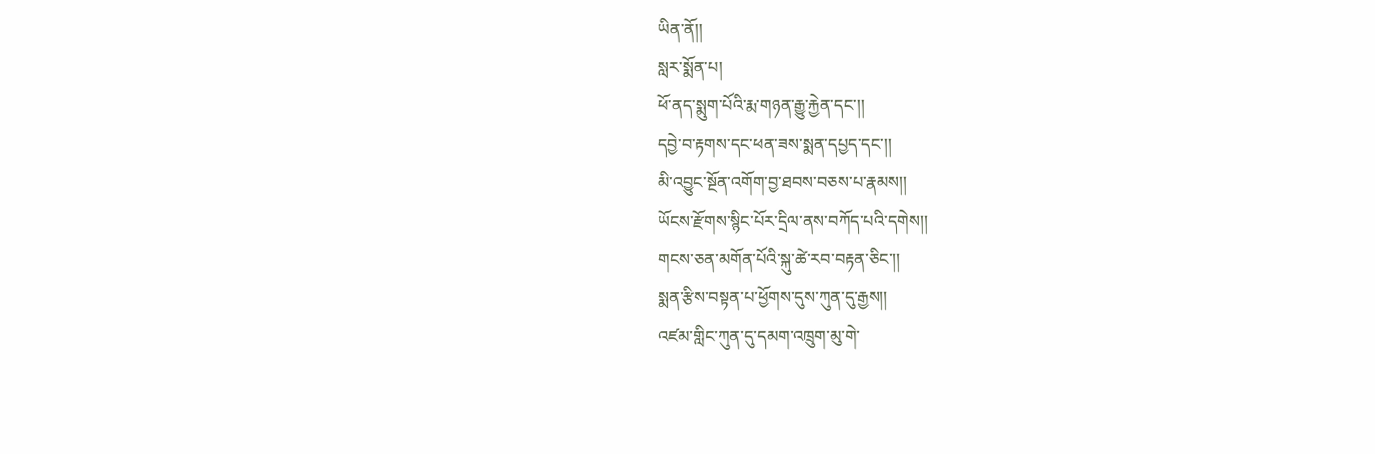ཡིན་ནོ།།
སླར་སྨོན་པ།
ཕོ་ནད་སྨུག་པོའི་རྨ་གཉན་རྒྱུ་རྐྱེན་དང་།།
དབྱེ་བ་རྟགས་དང་ཕན་ཟས་སྨན་དཔྱད་དང་།།
མི་འབྱུང་སྔོན་འགོག་བྱ་ཐབས་བཅས་པ་རྣམས།།
ཡོངས་རྫོགས་སྙིང་པོར་དྲིལ་ནས་བཀོད་པའི་དགེས།།
གངས་ཅན་མགོན་པོའི་སྐུ་ཚེ་རབ་བརྟན་ཅིང་།།
སྨན་རྩིས་བསྟན་པ་ཕྱོགས་དུས་ཀུན་དུ་རྒྱས།།
འཛམ་གླིང་ཀུན་དུ་དམག་འཁྲུག་མུ་གེ་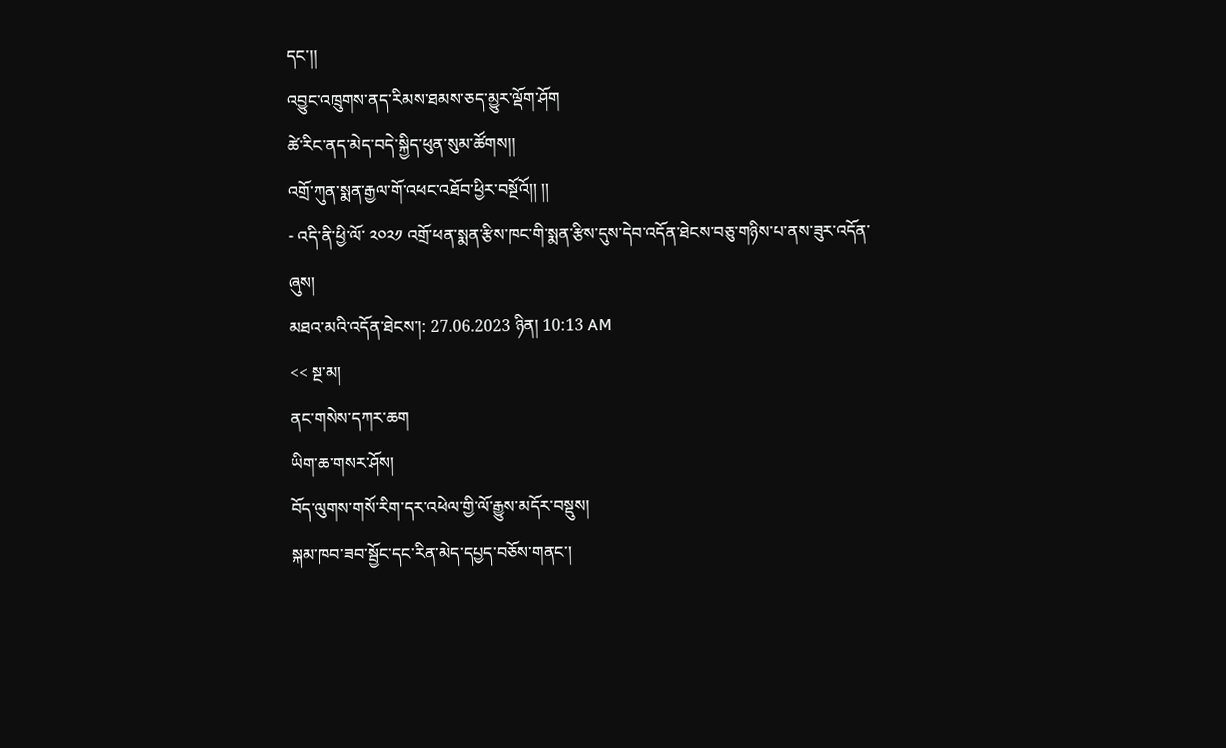དང་།།
འབྱུང་འཁྲུགས་ནད་རིམས་ཐམས་ཅད་མྱུར་ལྡོག་ཤོག
ཚེ་རིང་ནད་མེད་བདེ་སྐྱིད་ཕུན་སུམ་ཚོགས།།
འགྲོ་ཀུན་སྨན་རྒྱལ་གོ་འཕང་འཐོབ་ཕྱིར་བསྔོའོ།། །།
- འདི་ནི་ཕྱི་ལོ་ ༢༠༢༡ འགྲོ་ཕན་སྨན་རྩིས་ཁང་གི་སྨན་རྩིས་དུས་དེབ་འདོན་ཐེངས་བཅུ་གཉིས་པ་ནས་ཟུར་འདོན་ཞུས།
མཐའ་མའི་འདོན་ཐེངས་།: 27.06.2023 ཉིན། 10:13 AM
<< སྔ་མ།
ནང་གསེས་དཀར་ཆག
ཡིག་ཆ་གསར་ཤོས།
བོད་ལུགས་གསོ་རིག་དར་འཕེལ་གྱི་ལོ་རྒྱུས་མདོར་བསྡུས།
སྐམ་ཁབ་ཟབ་སྦྱོང་དང་རིན་མེད་དཔྱད་བཅོས་གནང་།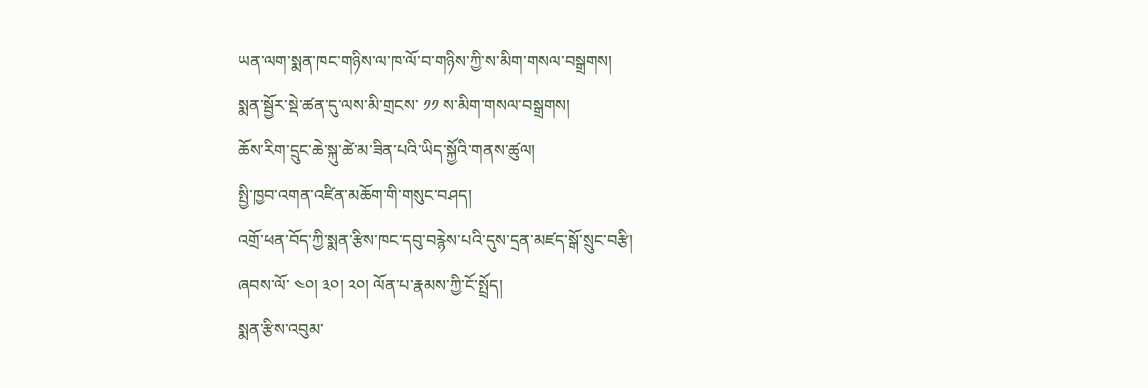ཡན་ལག་སྨན་ཁང་གཉིས་ལ་ཁ་ལོ་བ་གཉིས་ཀྱི་ས་མིག་གསལ་བསྒྲགས།
སྨན་སྦྱོར་སྡེ་ཚན་དུ་ལས་མི་གྲངས་ ༡༡ ས་མིག་གསལ་བསྒྲགས།
ཆོས་རིག་དྲུང་ཆེ་སྐུ་ཚེ་མ་ཟིན་པའི་ཡིད་སྐྱོའི་གནས་ཚུལ།
སྤྱི་ཁྱབ་འགན་འཛིན་མཆོག་གི་གསུང་བཤད།
འགྲོ་ཕན་བོད་ཀྱི་སྨན་རྩིས་ཁང་དབུ་བརྙེས་པའི་དུས་དྲན་མཛད་སྒོ་སྲུང་བརྩི།
ཞབས་ལོ་ ༤༠། ༣༠། ༢༠། ལོན་པ་རྣམས་ཀྱི་ངོ་སྤྲོད།
སྨན་རྩིས་འབུམ་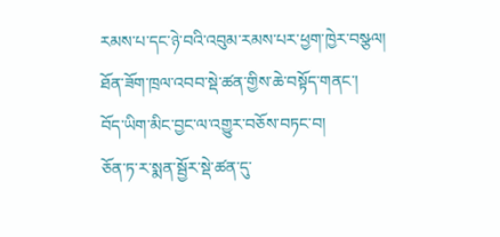རམས་པ་དང་ཉེ་བའི་འབུམ་རམས་པར་ཕྱག་ཁྱེར་བསྩལ།
ཐོན་ཟོག་ཁྲལ་འབབ་སྡེ་ཚན་གྱིས་ཆེ་བསྟོད་གནང་།
བོད་ཡིག་མིང་བྱང་ལ་འགྱུར་བཅོས་བཏང་བ།
ཅོན་ཏ་ར་སྨན་སྦྱོར་སྡེ་ཚན་དུ་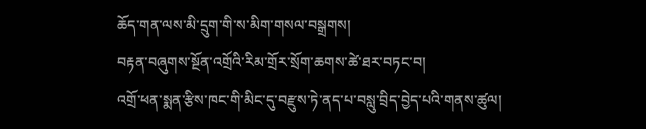ཆོད་གན་ལས་མི་དྲུག་གི་ས་མིག་གསལ་བསྒྲགས།
བརྟན་བཞུགས་སྔོན་འགྲོའི་རིམ་གྲོར་སྲོག་ཆགས་ཚེ་ཐར་བཏང་བ།
འགྲོ་ཕན་སྨན་རྩིས་ཁང་གི་མིང་དུ་བརྫུས་ཏེ་ནད་པ་བསླུ་བྲིད་བྱེད་པའི་གནས་ཚུལ།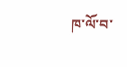ཁ་ལོ་བ་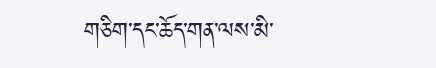གཅིག་དང་ཆོད་གན་ལས་མི་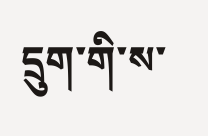དྲུག་གི་ས་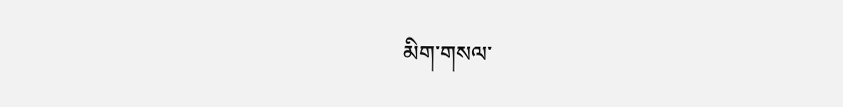མིག་གསལ་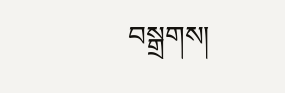བསྒྲགས།